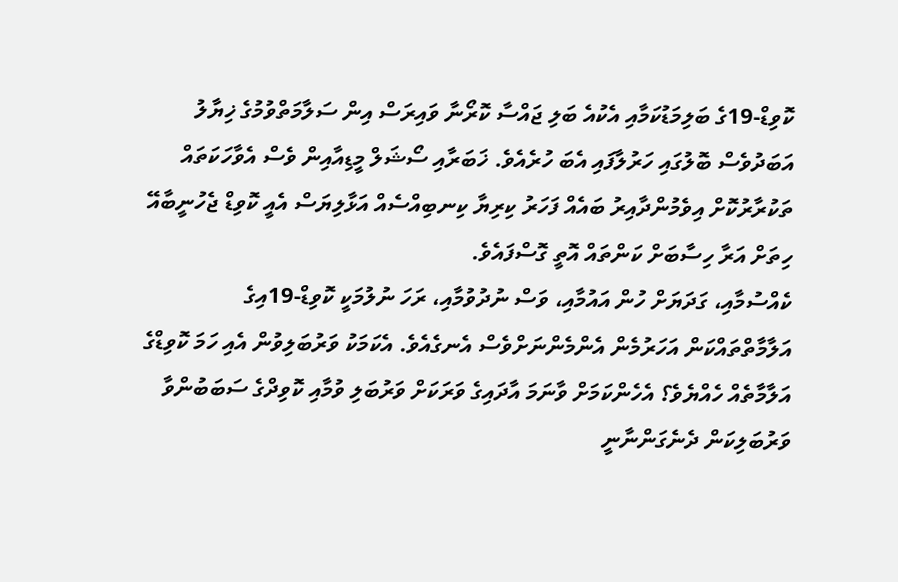ކޮވިޑް-19ގެ ބަލިމަޑުކަމާއި އެކުއެ ބަލި ޖައްސާ ކޮރޯނާ ވައިރަސް އިން ސަލާމަތްވުމުގެ ޚިޔާލު އަބަދުވެސް ބޮލުގައި ހަރުލާފައި އެބަ ހުރެއެވެ. ޚަބަރާއި ސޯޝަލް މީޑިއާއިން ވެސް އެވާހަކަތައް ތަކުރާރުކޮށް އިވެމުންދާއިރު ބައެއް ފަހަރު ކިރިޔާ ކިނބިއްސެއް އަޅާލިޔަސް އެއީ ކޮވިޑް ޖެހުނީބާއޭ ހިތަށް އަރާ ހިސާބަށް ކަންތައް އޮތީ ގޮސްފައެވެ.
ކެއްސުމާއި، ގަދަޔަށް ހުން އައުމާއި، ވަސް ނުދުވުމާއި، ރަހަ ނުލުމަކީ ކޮވިޑް-19އިގެ އަލާމާތްތައްކަން އަހަރުމެން އެންމެންނަށްވެސް އެނގެއެވެ. އެކަމަކު ވަރުބަލިވުން އެއި ހަމަ ކޮވިޑްގެ އަލާމާތެއް ހެއްޔެވެ؟ އެހެންކަމަށް ވާނަމަ އާދައިގެ ވަރަކަށް ވަރުބަލި ވުމާއި ކޮވިދްގެ ސަބަބުންވާ ވަރުބަލިކަން ދެނެގަންނާނީ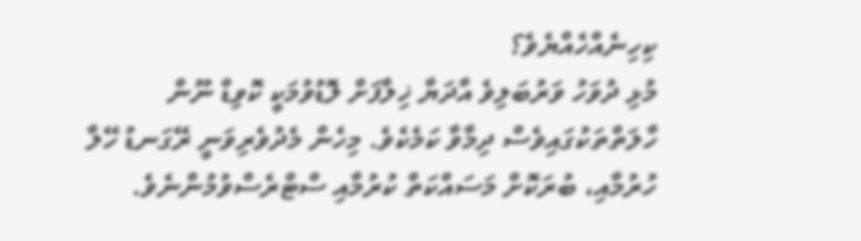ކިހިނެއްހެއްޔެވެ؟
މުޅި ދުވަހު ވަރުބަލިވެ އާދަޔާ ޚިލާފަށް ލޮޑުވުމަކީ ކޮވިޑް ނޫން ހާލަތްތަކުގައިވެސް ދިމާވާ ކަމެކެވެ. މިހެން މެދުވެރިވަނީ ރޭގަނޑު ހޭލާ ހުރުމާއި، ބުރަކޮށް މަސައްކަތް ކުރުމާއި ސްޓްރެސްވުމުންނެވެ.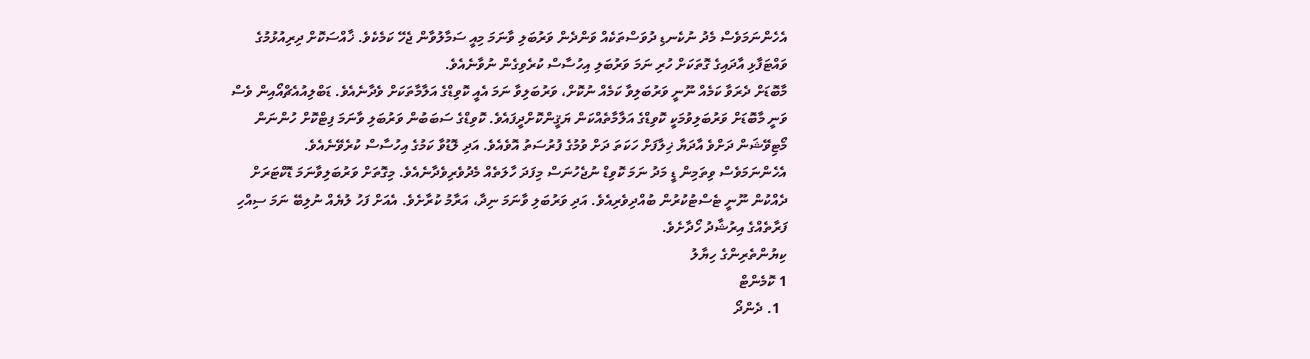އެހެންނަމަވެސް މެދު ނުކެނޑި ދުވަސްތަކެއް ވަންދެން ވަރުބަލި ވާނަމަ މިއީ ސަމާލުވާން ޖެހޭ ކަމެކެވެ. ޚާއްސަކޮށް ދިރިއުޅުމުގެ ވައްޓަފާޅި އާދައިގެ ގޮތަކަށް ހުރި ނަމަ ވަރުބަލި އިހުސާސް ކުރެވިގެން ނުވާނެއެވެ.
މާބޮޑަށް ދެރަވާ ކަމެއް ނޫނީ ވަރުބަލިވާ ކަމެއް ނުކޮށް، ވަރުބަލިވާ ނަމަ އެއީ ކޮވިޑްގެ އަލާމާތަކަށް ވެދާނެއެވެ. ޑަބްލިއުއެޗްއޯއިން ވެސް ވަނީ މާބޮޑަށް ވަރުބަލިވުމަކީ ކޮވިޑްގެ އަލާމާތެއްކަން ޔަޤީންކޮށްދީފައެވެ. ކޮވިޑްގެ ސަބަބުން ވަރުބަލި ވާނަމަ ފިޓްކޮށް ހުންނަން މޯޓިވޭޝަން ދަށްވެ އާދަޔާ ޚިލާފަށް ހަކަތަ ދަށް ވުމުގެ ފުރުސަތު އޮވެއެވެ. އަދި ލޮޑުވާ ކަމުގެ އިހުސާސް ކުރެވޭނެއެވެ.
އެހެންނަމަވެސް ވިތަމިން ޑީ މަދު ނަމަ ކޮވިޑް ނުޖެހުނަސް މިފަދަ ހާލަތެއް މެދުވެރިވެދާނެއެވެ. މިގޮތަށް ވަރުބަލިވާނަމަ ޑޮކްޓަރަށް ދެއްކުން ނޫނީ ޓެސްޓުކުރުން ބުއްދިވެރިއެވެ. އަދި ވަރުބަލި ވާނަމަ ނިދާ، އަރާމު ކުރާށެވެ. އެއަށް ފަހު ލުޔެއް ނުލިބޭ ނަމަ ސިއްހި ފަރާތެއްގެ އިރުޝާދު ހޯދާށެވެ.
ކިޔުންތެރިންގެ ހިޔާލު
1 ކޮމެންޓް
  1. ދެންދޯ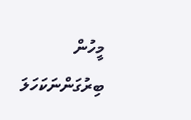މީހުން ބިރުގަންނަކަހަލަ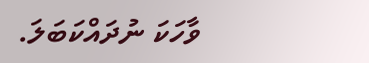ވާހަކަ ނުދައްކަބަލަ.